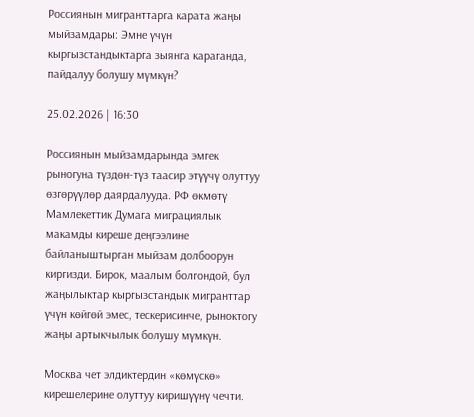Россиянын мигранттарга карата жаңы мыйзамдары: Эмне үчүн кыргызстандыктарга зыянга караганда, пайдалуу болушу мүмкүн?

25.02.2026 | 16:30

Россиянын мыйзамдарында эмгек рыногуна түздөн-түз таасир этүүчү олуттуу өзгөрүүлөр даярдалууда. РФ өкмөтү Мамлекеттик Думага миграциялык макамды киреше деңгээлине байланыштырган мыйзам долбоорун киргизди. Бирок, маалым болгондой, бул жаңылыктар кыргызстандык мигранттар үчүн көйгөй эмес, тескерисинче, рыноктогу жаңы артыкчылык болушу мүмкүн.

Москва чет элдиктердин «көмүскө» кирешелерине олуттуу киришүүнү чечти.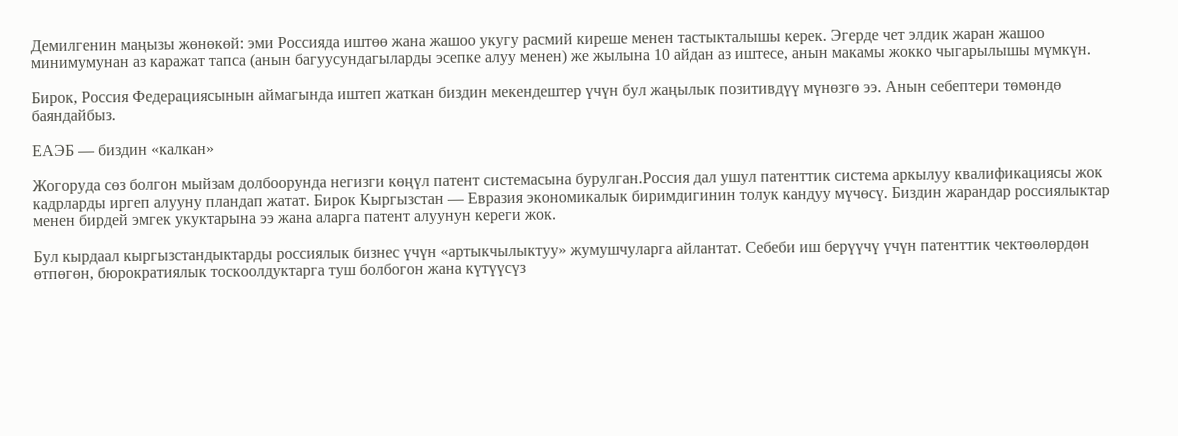Демилгенин маңызы жөнөкөй: эми Россияда иштөө жана жашоо укугу расмий киреше менен тастыкталышы керек. Эгерде чет элдик жаран жашоо минимумунан аз каражат тапса (анын багуусундагыларды эсепке алуу менен) же жылына 10 айдан аз иштесе, анын макамы жокко чыгарылышы мүмкүн.

Бирок, Россия Федерациясынын аймагында иштеп жаткан биздин мекендештер үчүн бул жаңылык позитивдүү мүнөзгө ээ. Анын себептери төмөндө баяндайбыз.

ЕАЭБ — биздин «калкан»

Жогоруда сөз болгон мыйзам долбоорунда негизги көңүл патент системасына бурулган.Россия дал ушул патенттик система аркылуу квалификациясы жок кадрларды иргеп алууну пландап жатат. Бирок Кыргызстан — Евразия экономикалык биримдигинин толук кандуу мүчөсү. Биздин жарандар россиялыктар менен бирдей эмгек укуктарына ээ жана аларга патент алуунун кереги жок.

Бул кырдаал кыргызстандыктарды россиялык бизнес үчүн «артыкчылыктуу» жумушчуларга айлантат. Себеби иш берүүчү үчүн патенттик чектөөлөрдөн өтпөгөн, бюрократиялык тоскоолдуктарга туш болбогон жана күтүүсүз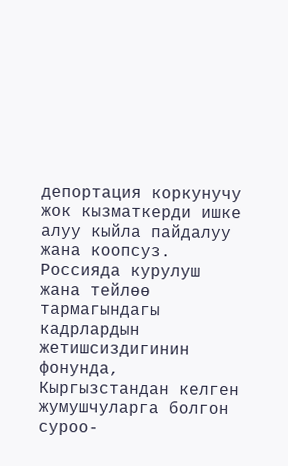депортация коркунучу жок кызматкерди ишке алуу кыйла пайдалуу жана коопсуз. Россияда курулуш жана тейлөө тармагындагы кадрлардын жетишсиздигинин фонунда, Кыргызстандан келген жумушчуларга болгон суроо-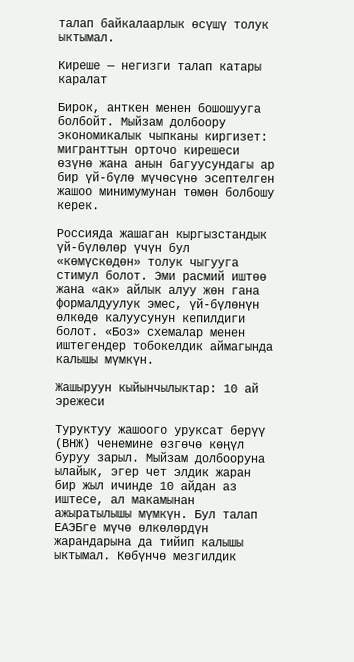талап байкалаарлык өсүшү толук ыктымал.

Киреше — негизги талап катары каралат

Бирок, анткен менен бошошууга болбойт. Мыйзам долбоору экономикалык чыпканы киргизет: мигранттын орточо кирешеси өзүнө жана анын багуусундагы ар бир үй-бүлө мүчөсүнө эсептелген жашоо минимумунан төмөн болбошу керек.

Россияда жашаган кыргызстандык үй-бүлөлөр үчүн бул «көмүскөдөн» толук чыгууга стимул болот. Эми расмий иштөө жана «ак» айлык алуу жөн гана формалдуулук эмес, үй-бүлөнүн өлкөдө калуусунун кепилдиги болот. «Боз» схемалар менен иштегендер тобокелдик аймагында калышы мүмкүн.

Жашыруун кыйынчылыктар: 10 ай эрежеси

Туруктуу жашоого уруксат берүү (ВНЖ) ченемине өзгөчө көңүл буруу зарыл. Мыйзам долбооруна ылайык, эгер чет элдик жаран бир жыл ичинде 10 айдан аз иштесе, ал макамынан ажыратылышы мүмкүн. Бул талап ЕАЭБге мүчө өлкөлөрдүн жарандарына да тийип калышы ыктымал. Көбүнчө мезгилдик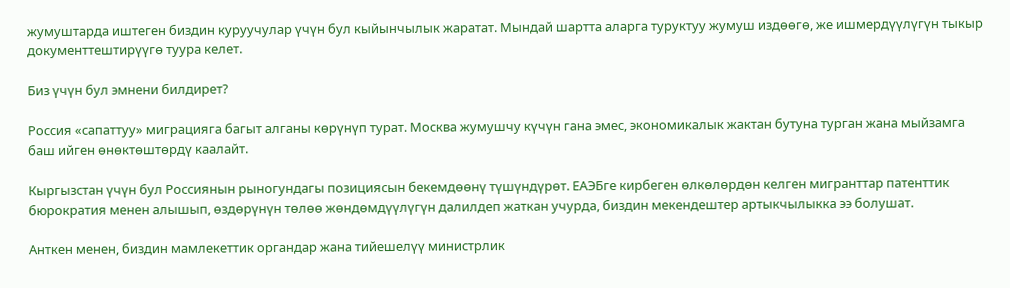жумуштарда иштеген биздин куруучулар үчүн бул кыйынчылык жаратат. Мындай шартта аларга туруктуу жумуш издөөгө, же ишмердүүлүгүн тыкыр документтештирүүгө туура келет.

Биз үчүн бул эмнени билдирет?

Россия «сапаттуу» миграцияга багыт алганы көрүнүп турат. Москва жумушчу күчүн гана эмес, экономикалык жактан бутуна турган жана мыйзамга баш ийген өнөктөштөрдү каалайт.

Кыргызстан үчүн бул Россиянын рыногундагы позициясын бекемдөөнү түшүндүрөт. ЕАЭБге кирбеген өлкөлөрдөн келген мигранттар патенттик бюрократия менен алышып, өздөрүнүн төлөө жөндөмдүүлүгүн далилдеп жаткан учурда, биздин мекендештер артыкчылыкка ээ болушат.

Анткен менен, биздин мамлекеттик органдар жана тийешелүү министрлик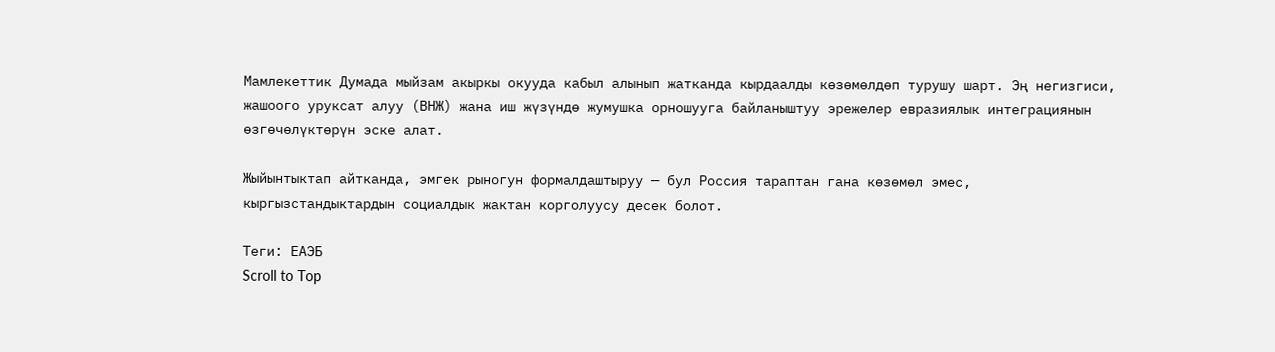Мамлекеттик Думада мыйзам акыркы окууда кабыл алынып жатканда кырдаалды көзөмөлдөп турушу шарт. Эң негизгиси, жашоого уруксат алуу (ВНЖ) жана иш жүзүндө жумушка орношууга байланыштуу эрежелер евразиялык интеграциянын өзгөчөлүктөрүн эске алат.

Жыйынтыктап айтканда, эмгек рыногун формалдаштыруу — бул Россия тараптан гана көзөмөл эмес, кыргызстандыктардын социалдык жактан корголуусу десек болот.

Теги: ЕАЭБ
Scroll to Top